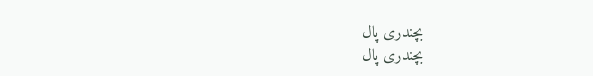بچندری پال
بچندری پال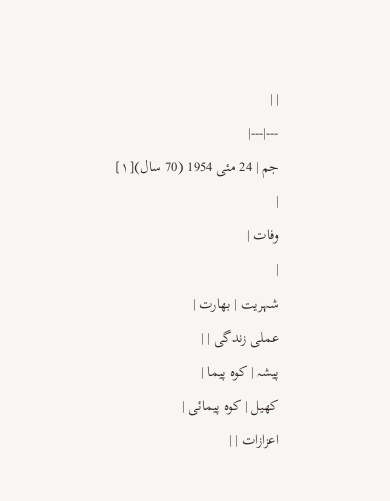| |
---|---|
جم | 24 مئی 1954 (70 سال)[۱]
|
وفات |
|
شہریت | بھارت |
عملی زندگی | |
پیشہ | کوہ پیما |
کھیل | کوہ پیمائی |
اعزازات | |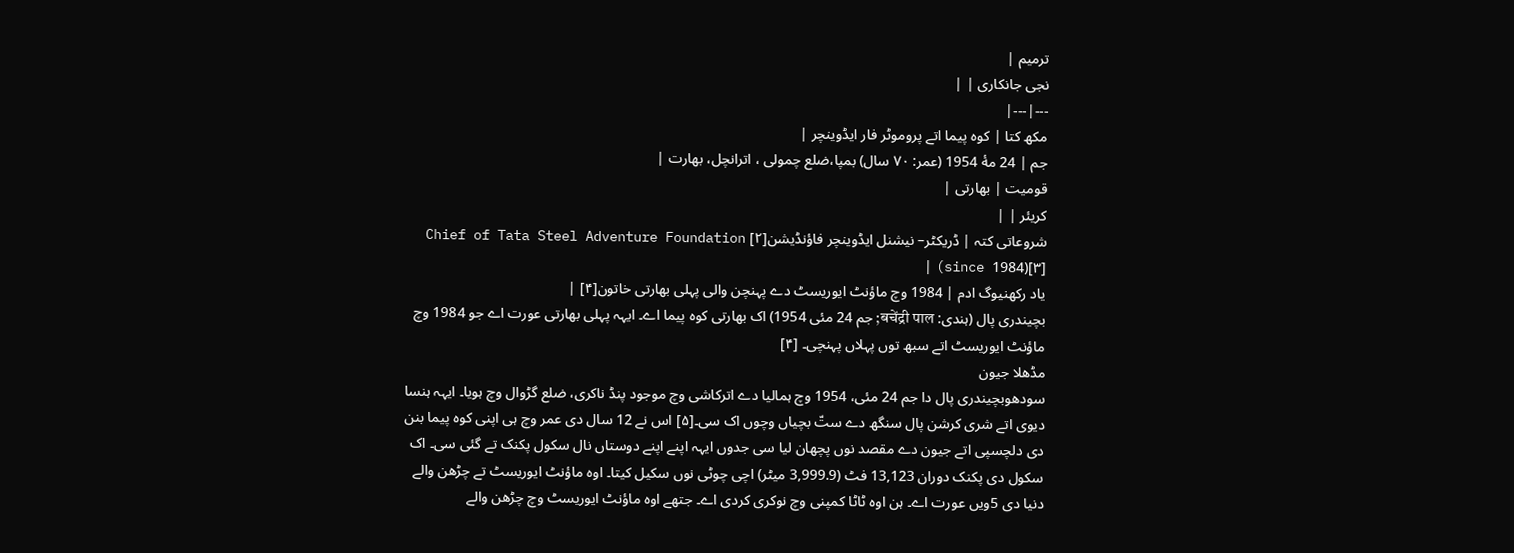ترمیم |
نجی جانکاری | |
---|---|
مکھ کتا | کوہ پیما اتے پروموٹر فار ایڈوینچر |
جم | 24 مهٔ 1954 (عمر: ۷۰ سال) بمپا،ضلع چمولی ، اترانچل، بھارت |
قومیت | بھارتی |
کریئر | |
شروعاتی کتہ | ڈریکٹر– نیشنل ایڈوینچر فاؤنڈیشن[۲] Chief of Tata Steel Adventure Foundation (since 1984)[۳] |
یاد رکھنیوگ ادم | 1984 وچ ماؤنٹ ایوریسٹ دے پہنچن والی پہلی بھارتی خاتون[۴] |
بچیندری پال (ہندی: बचेंद्री पाल; جم 24 مئی 1954) اک بھارتی کوہ پیما اے۔ ایہہ پہلی بھارتی عورت اے جو 1984 وچ ماؤنٹ ایوریسٹ اتے سبھ توں پہلاں پہنچی۔ [۴]
مڈھلا جیون
سودھوبچیندری پال دا جم 24 مئی، 1954 وچ ہمالیا دے اترکاشی وچ موجود پنڈ ناکری، ضلع گڑوال وچ ہویا۔ ایہہ ہنسا دیوی اتے شری کرشن پال سنگھ دے ستّ بچیاں وچوں اک سی۔[۵] اس نے 12 سال دی عمر وچ ہی اپنی کوہ پیما بنن دی دلچسپی اتے جیون دے مقصد نوں پچھان لیا سی جدوں ایہہ اپنے اپنے دوستاں نال سکول پکنک تے گئی سی۔ اک سکول دی پکنک دوران 13,123 فٹ (3,999.9 میٹر) اچی چوٹی نوں سکیل کیتا۔ اوہ ماؤنٹ ایوریسٹ تے چڑھن والے دنیا دی 5ویں عورت اے۔ ہن اوہ ٹاٹا کمپنی وچ نوکری کردی اے۔ جتھے اوہ ماؤنٹ ایوریسٹ وچ چڑھن والے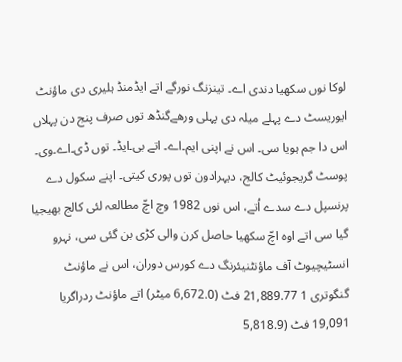لوکا نوں سکھیا دندی اے۔ تینزنگ نورگے اتے ایڈمنڈ ہلیری دی ماؤنٹ ایوریسٹ دے پہلے میلہ دی پہلی ورھےگنڈھ توں صرف پنج دن پہلاں اس دا جم ہویا سی۔ اس نے اپنی ایم۔اے۔ اتے بی۔ایڈ۔ توں ڈی۔اے۔وی۔ پوسٹ گریجوئیٹ کالج، دیہرادون توں پوری کیتی۔ اپنے سکول دے پرنسپل دے سدے اُتے، اس نوں 1982 وچ اچّ مطالعہ لئی کالج بھیجیا گیا سی اتے اوہ اچّ سکھیا حاصل کرن والی کڑی بن گئی سی، نہرو انسٹیچیوٹ آف ماؤنٹنیئرنگ دے کورس دوران، اس نے ماؤنٹ گنگوتری 1 21,889.77 فٹ (6,672.0 میٹر) اتے ماؤنٹ ردراگریا 19,091 فٹ (5,818.9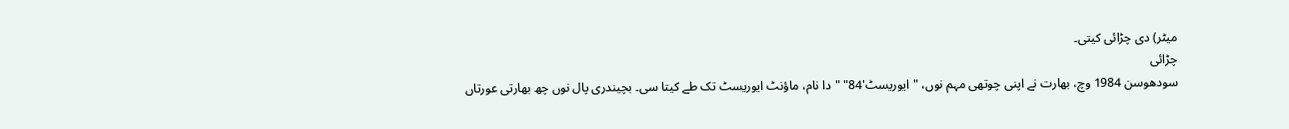میٹر) دی چڑائی کیتی۔
چڑائی
سودھوسن 1984 وچ، بھارت نے اپنی چوتھی مہم نوں، "ایوریسٹ'84" "دا نام، ماؤنٹ ایوریسٹ تک طے کیتا سی۔ بچیندری پال نوں چھ بھارتی عورتاں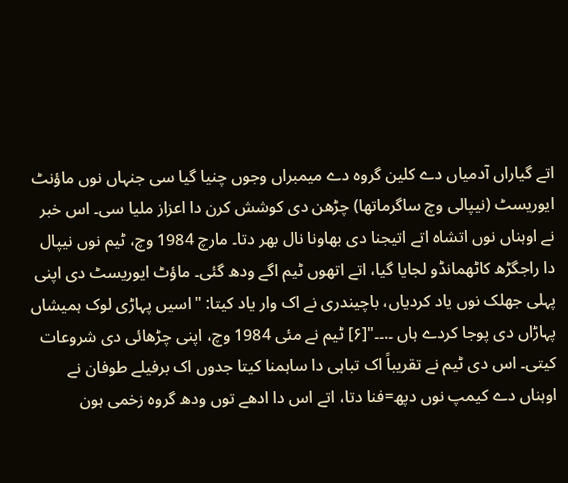اتے گیاراں آدمیاں دے کلین گروہ دے میمبراں وجوں چنیا گیا سی جنہاں نوں ماؤنٹ ایوریسٹ (نیپالی وچ ساگرماتھا) چڑھن دی کوشش کرن دا اعزاز ملیا سی۔ اس خبر نے اوہناں نوں اتشاہ اتے اتیجنا دی بھاونا نال بھر دتا۔ مارچ 1984 وچ، ٹیم نوں نیپال دا راجگڑھ کاٹھمانڈو لجایا گیا، اتے اتھوں ٹیم اگے ودھ گئی۔ ماؤٹ ایوریسٹ دی اپنی پہلی جھلک نوں یاد کردیاں، باچیندری نے اک وار یاد کیتا: "اسیں پہاڑی لوک ہمیشاں پہاڑاں دی پوجا کردے ہاں ۔.۔۔"[۶] ٹیم نے مئی 1984 وچ، اپنی چڑھائی دی شروعات کیتی۔ اس دی ٹیم نے تقریباً اک تباہی دا ساہمنا کیتا جدوں اک برفیلے طوفان نے اوہناں دے کیمپ نوں دپھ=فنا دتا، اتے اس دا ادھے توں ودھ گروہ زخمی ہون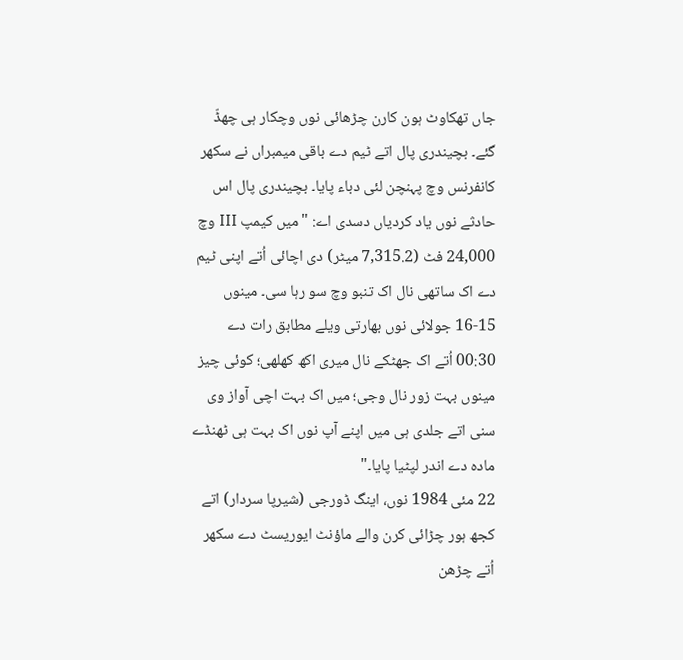جاں تھکاوٹ ہون کارن چڑھائی نوں وچکار ہی چھڈّ گئے۔ بچیندری پال اتے ٹیم دے باقی میمبراں نے سکھر کانفرنس وچ پہنچن لئی دباء پایا۔ بچیندری پال اس حادثے نوں یاد کردیاں دسدی اے: "میں کیمپ III وچ 24,000 فٹ (7,315.2 میٹر) دی اچائی اُتے اپنی ٹیم دے اک ساتھی نال اک تنبو وچ سو رہا سی۔ مینوں 15-16 جولائی نوں بھارتی ویلے مطابق رات دے 00:30 اُتے اک جھٹکے نال میری اکھ کھلھی؛ کوئی چیز مینوں بہت زور نال وجی؛ میں اک بہت اچی آواز وی سنی اتے جلدی ہی میں اپنے آپ نوں اک بہت ہی ٹھنڈے مادہ دے اندر لپٹیا پایا۔"
22 مئی 1984 نوں، اینگ ڈورجی (شیرپا سردار) اتے کجھ ہور چڑائی کرن والے ماؤنٹ ایوریسٹ دے سکھر اُتے چڑھن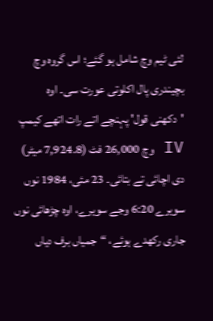لئی ٹیم وچ شامل ہو گئے؛ اس گروہ وچ بچیندری پال اکلوتی عورت سی۔ اوہ 'دکھنی قول' پہنچے اتے رات اتھے کیمپ IV وچ 26,000 فٹ (7,924.8 میٹر) دی اچائی تے بتائی۔ 23 مئی، 1984 نوں سویرے 6:20 وجے سویرے، اوہ چڑھائی نوں جاری رکھدے ہوئے، “جمیاں برف دیاں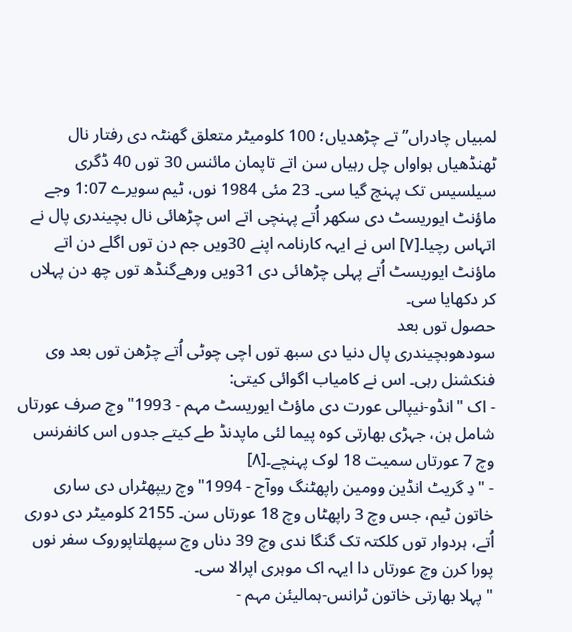لمبیاں چادراں” تے چڑھدیاں؛ 100 کلومیٹر متعلق گھنٹہ دی رفتار نال ٹھنڈھیاں ہواواں چل رہیاں سن اتے تاپمان مائنس 30 توں 40 ڈگری سیلسیس تک پہنچ گیا سی۔ 23 مئی 1984 نوں، ٹیم سویرے 1:07 وجے ماؤنٹ ایوریسٹ دی سکھر اُتے پہنچی اتے اس چڑھائی نال بچیندری پال نے اتہاس رچیا۔[۷] اس نے ایہہ کارنامہ اپنے 30ویں جم دن توں اگلے دن اتے ماؤنٹ ایوریسٹ اُتے پہلی چڑھائی دی 31ویں ورھےگنڈھ توں چھ دن پہلاں کر دکھایا سی۔
حصول توں بعد
سودھوبچیندری پال دنیا دی سبھ توں اچی چوٹی اُتے چڑھن توں بعد وی فنکشنل رہی۔ اس نے کامیاب اگوائی کیتی:
- اک "انڈو-نیپالی عورت دی ماؤٹ ایوریسٹ مہم - 1993" وچ صرف عورتاں شامل ہن، جہڑی بھارتی کوہ پیما لئی ماپدنڈ طے کیتے جدوں اس کانفرنس وچ 7 عورتاں سمیت 18 لوک پہنچے۔[۸]
- "دِ گریٹ انڈین وومین راپھٹنگ ووآج - 1994" وچ ریپھٹراں دی ساری خاتون ٹیم، جس وچ 3 راپھٹاں وچ 18 عورتاں سن۔ 2155 کلومیٹر دی دوری اُتے، ہردوار توں کلکتہ تک گنگا ندی وچ 39 دناں وچ سپھلتاپوروک سفر نوں پورا کرن وچ عورتاں دا ایہہ اک موہری اپرالا سی۔
" پہلا بھارتی خاتون ٹرانس-ہمالیئن مہم -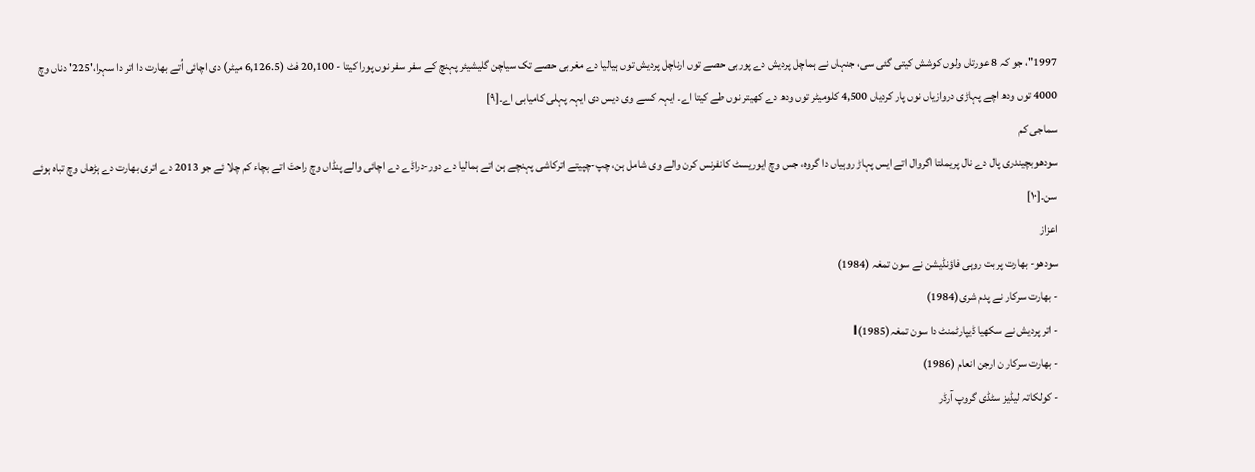1997"، جو کہ 8 عورتاں ولوں کوشش کیتی گئی سی، جنہاں نے ہماچل پردیش دے پوربی حصے توں ارناچل پردیش توں ہیالیا دے مغربی حصے تک سیاچن گلیشیئر پہنچ کے سفر سفر نوں پورا کیتا - 20,100 فٹ (6,126.5 میٹر) دی اچائی اُتے بھارت دا اتر دا سہرا،'225' دناں وچ 4000 توں ودھ اچے پہاڑی دروازیاں نوں پار کردیاں 4,500 کلومیٹر توں ودھ دے کھیتر نوں طے کیتا اے۔ ایہہ کسے وی دیس دی ایہہ پہلی کامیابی اے۔[۹]
سماجی کم
سودھوبچیندری پال دے نال پریملتا اگروال اتے ایس پہاڑ روہیاں دا گروہ، جس وچ ایوریسٹ کانفرنس کرن والے وی شامل ہن، چپ-چپیتے اترکاشی پہنچے ہن اتے ہمالیا دے دور-دراڈے دے اچائی والے پنڈاں وچ راحتَ اتے بچاء کم چلا ئے جو 2013 دے اتری بھارت دے ہڑھاں وچ تباہ ہوئے سن۔[۱۰]
اعزاز
سودھو- بھارت پربت روہی فاؤنڈیشن نے سون تمغہ (1984)
- بھارت سرکار نے پدم شری(1984)
- اتر پردیش نے سکھیا ڈیپارٹمنٹ دا سون تمغہ(1985)।
- بھارت سرکار ن ارجن انعام (1986)
- کولکاتہ لیڈیز سٹڈی گروپ آرڈر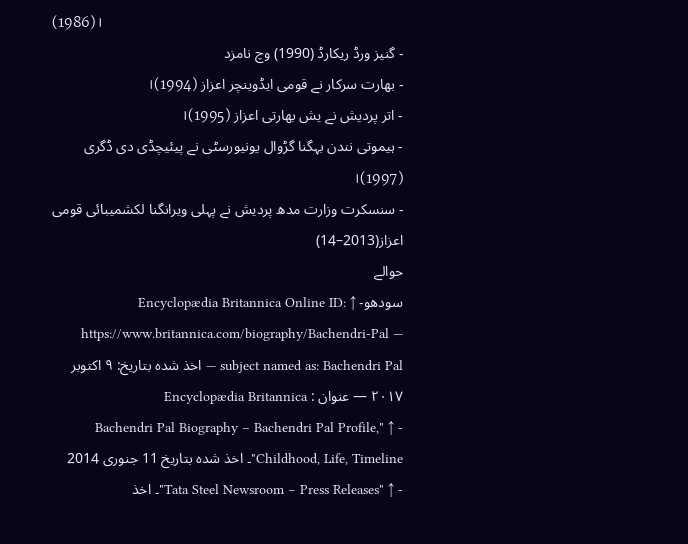(1986)।
- گنیز ورڈ ریکارڈ (1990) وچ نامزد
- بھارت سرکار نے قومی ایڈوینچر اعزاز (1994)।
- اتر پردیش نے یش بھارتی اعزاز (1995)।
- ہیموتی نندن بہگنا گڑوال یونیورسٹی نے پیئیچڈی دی ڈگری (1997)।
- سنسکرت وزارت مدھ پردیش نے پہلی ویرانگنا لکشمیبائی قومی اعزاز(2013–14)
حوالے
سودھو- ↑ Encyclopædia Britannica Online ID: https://www.britannica.com/biography/Bachendri-Pal — subject named as: Bachendri Pal — اخذ شدہ بتاریخ: ۹ اکتوبر ۲۰۱۷ — عنوان : Encyclopædia Britannica
- ↑ "Bachendri Pal Biography – Bachendri Pal Profile, Childhood, Life, Timeline"۔ اخذ شدہ بتاریخ 11 جنوری 2014
- ↑ "Tata Steel Newsroom – Press Releases"۔ اخذ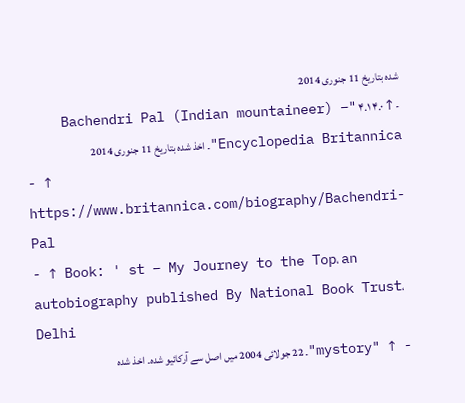شدہ بتاریخ 11 جنوری 2014
- ↑ ۴.۰ ۴.۱ "Bachendri Pal (Indian mountaineer) – Encyclopedia Britannica"۔ اخذ شدہ بتاریخ 11 جنوری 2014
- ↑ https://www.britannica.com/biography/Bachendri-Pal
- ↑ Book: ' st – My Journey to the Top، an autobiography published By National Book Trust، Delhi
- ↑ "mystory"۔ 22 جولائی 2004 میں اصل سے آرکائیو شدہ۔ اخذ شدہ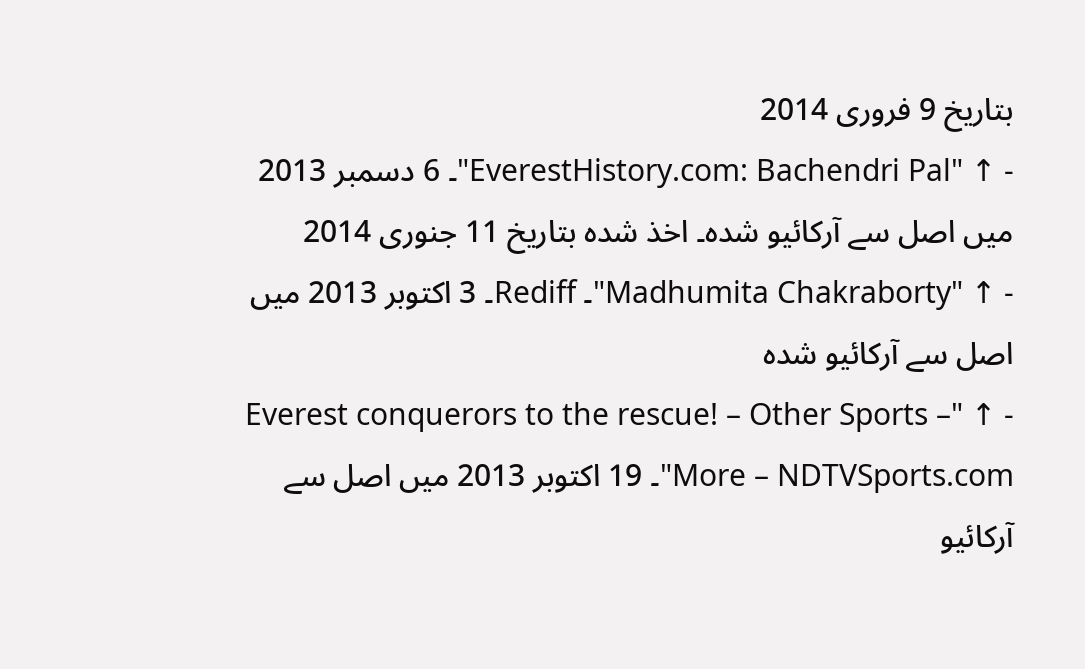بتاریخ 9 فروری 2014
- ↑ "EverestHistory.com: Bachendri Pal"۔ 6 دسمبر 2013 میں اصل سے آرکائیو شدہ۔ اخذ شدہ بتاریخ 11 جنوری 2014
- ↑ "Madhumita Chakraborty"۔ Rediff۔ 3 اکتوبر 2013 میں اصل سے آرکائیو شدہ
- ↑ "Everest conquerors to the rescue! – Other Sports – More – NDTVSports.com"۔ 19 اکتوبر 2013 میں اصل سے آرکائیو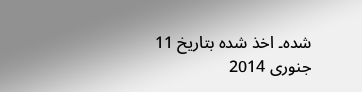شدہ۔ اخذ شدہ بتاریخ 11 جنوری 2014